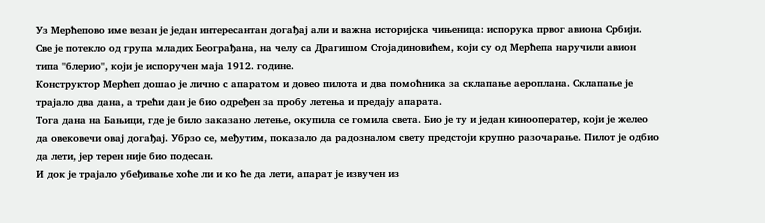Уз Мерћепово име везан је један интересантан догађај али и важна историјска чињеница: испорука првог авиона Србији.
Све је потекло од група младих Београђана, на челу са Драгишом Стојадиновићем, који су од Мерћепа наручили авион типа "блерио", који је испоручен маја 1912. године.
Конструктор Мерћеп дошао је лично с апаратом и довео пилота и два помоћника за склапање аероплана. Склапање је трајало два дана, а трећи дан је био одређен за пробу летења и предају апарата.
Тога дана на Бањици, где је било заказано летење, окупила се гомила света. Био је ту и један кинооператер, који је желео да овековечи овај догађај. Убрзо се, међутим, показало да радозналом свету предстоји крупно разочарање. Пилот је одбио да лети, јер терен није био подесан.
И док је трајало убеђивање хоће ли и ко ће да лети, апарат је извучен из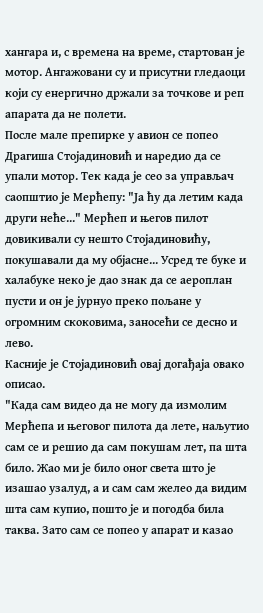хангара и, с времена на време, стартован је мотор. Ангажовани су и присутни гледаоци који су енергично држали за точкове и реп апарата да не полети.
После мале препирке у авион се попео Драгиша Стојадиновић и наредио да се упали мотор. Тек када је сео за управљач саопштио је Мерћепу: "Ја ћу да летим када други неће..." Мерћеп и његов пилот довикивали су нешто Стојадиновићу, покушавали да му објасне... Усред те буке и халабуке неко је дао знак да се аероплан пусти и он је јурнуо преко пољане у огромним скоковима, заносећи се десно и лево.
Касније је Стојадиновић овај догађаја овако описао.
"Када сам видео да не могу да измолим Мерћепа и његовог пилота да лете, наљутио сам се и решио да сам покушам лет, па шта било. Жао ми је било оног света што је изашао узалуд, а и сам сам желео да видим шта сам купио, пошто је и погодба била таква. Зато сам се попео у апарат и казао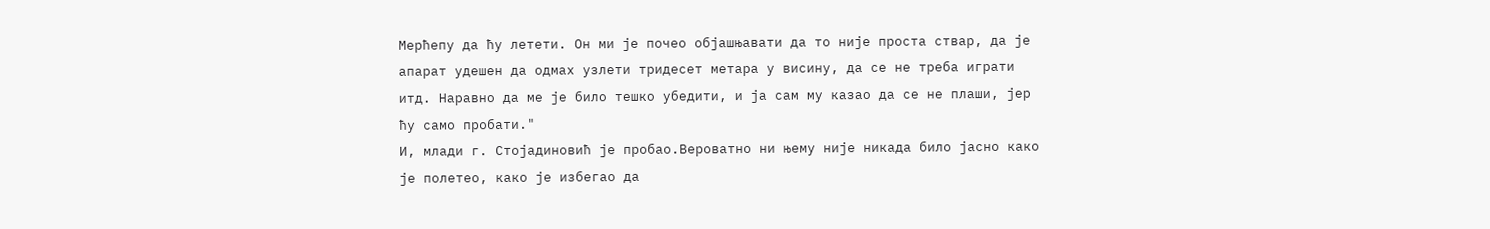Мерћепу да ћу летети. Он ми је почео објашњавати да то није проста ствар, да је апарат удешен да одмах узлети тридесет метара у висину, да се не треба играти итд. Наравно да ме је било тешко убедити, и ја сам му казао да се не плаши, јер ћу само пробати."
И, млади г. Стојадиновић је пробао.Вероватно ни њему није никада било јасно како је полетео, како је избегао да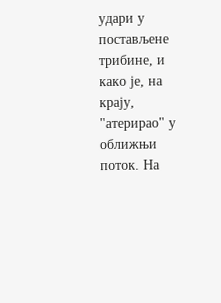удари у постављене трибине, и како је, на крају, "атерирао" у оближњи поток. На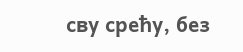сву срећу, без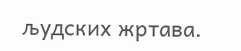људских жртава.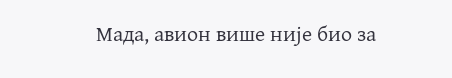Мада, авион више није био за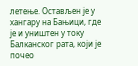летење. Остављен је у хангару на Бањици, где је и уништен у току Балканског рата, који је почео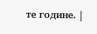те године. |